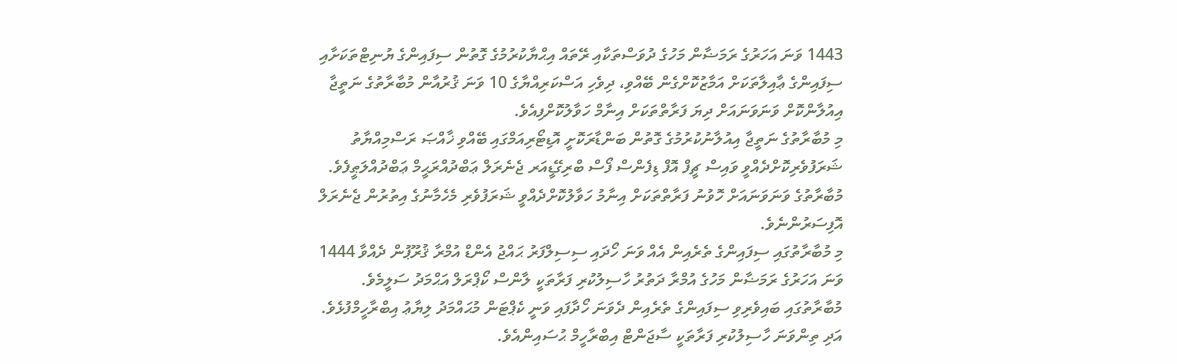1443 ވަނަ އަހަރުގެ ރަމަޟާން މަހުގެ ދުވަސްތަކާއި ރޭތައް އިޙްޔާކުރުމުގެ ގޮތުން ސިފައިންގެ ޔުނިޓްތަކަށާއި ސިފައިންގެ ޢާއިލާތަކަށް އަމާޒުކޮށްގެން ބޭއްވި، ދިވެހި އަސްކަރިއްޔާގެ 10 ވަނަ ޤުރުއާން މުބާރާތުގެ ނަތީޖާ އިއުލާންކޮށް ވަނަވަނައަށް ދިޔަ ފަރާތްތަކަށް އިނާމް ހަވާލުކޮށްފިއެވެ.
މި މުބާރާތުގެ ނަތީޖާ އިއުލާނުކުރުމުގެ ގޮތުން ބަންޑާރަކޮށީ އޮޑިޓޯރިއަމްގައި ބޭއްވި ޚާއްޞަ ރަސްމިއްޔާތު ޝަރަފުވެރިކޮށްދެއްވީ ވައިސް ޗީފް އޮފް ޑިފެންސް ފޯސް ބްރިގޭޑީއަރ ޖެނެރަލް ޢަބްދުއްރަޙީމް ޢަބްދުއްލަޠީފެވެ. މުބާރާތުގެ ވަނަވަނައަށް ހޮވުނު ފަރާތްތަކަށް އިނާމު ހަވާލުކޮށްދެއްވީ ޝަރަފުވެރި މެހެމާނުގެ އިތުރުން ޖެނެރަލް އޮފިސަރުންނެވެ.
މި މުބާރާތުގައި ސިފައިންގެ ތެރެއިން އެއް ވަނަ ހޯދައި ސިސިލްފަރު ޙައްޖު އެންޑް އުމްރާ ޤުރޫޕުން ދެއްވާ 1444 ވަނަ އަހަރުގެ ރަމަޟާން މަހުގެ އުމްރާ ދަތުރު ހާސިލުކުރި ފަރާތަކީ ލާންސް ކޯޕްރަލް އަޙްމަދު ސަލީމެވެ. މުބާރާތުގައި ބައިވެރިވި ސިފައިންގެ ތެރެއިން ދެވަނަ ހޯދާފައި ވަނީ ކެޕްޓަން މުޙައްމަދު ލިޔާޢު އިބްރާހީމްފުޅެވެ. އަދި ތިންވަނަ ހާސިލުކުރި ފަރާތަކީ ސާޖަންޓް އިބްރާހީމް ޙުސައިންއެވެ.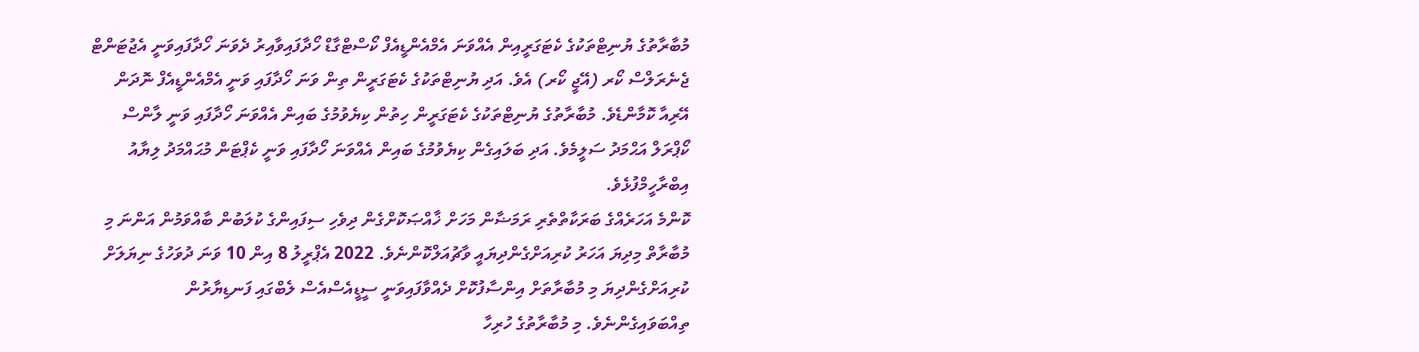މުބާރާތުގެ ޔުނިޓްތަކުގެ ކެޓަގަރީއިން އެއްވަނަ އެމްއެންޑީއެފް ކޯސްޓްގާޑް ހޯދާފައިވާއިރު ދެވަނަ ހޯދާފައިވަނީ އެޖުޓަންޓް ޖެނެރަލްސް ކޯރ (އޭޖީ ކޯރ) އެވެ. އަދި ޔުނިޓްތަކުގެ ކެޓަގަރީން ތިން ވަނަ ހޯދާފައި ވަނީ އެމްއެންޑީއެފް ނޮދަން އޭރިއާ ކޮމާންޑެވެ. މުބާރާތުގެ ޔުނިޓްތަކުގެ ކެޓަގަރީން ހިތުން ކިޔެވުމުގެ ބައިން އެއްވަނަ ހޯދާފައި ވަނީ ލާންސް ކޯޕްރަލް އަޙްމަދު ސަލީމެވެ. އަދި ބަލައިގެން ކިޔެވުމުގެ ބައިން އެއްވަނަ ހޯދާފައި ވަނީ ކެޕްޓަން މުޙައްމަދު ލިޔާއު އިބްރާހީމްފުޅެވެ.
ކޮންމެ އަހަރެއްގެ ބަރަކާތްތެރި ރަމަޟާން މަހަށް ޚާއްޞަކޮށްގެން ދިވެހި ސިފައިންގެ ކުލަބުން ބާއްވަމުން އަންނަ މި މުބާރާތް މިދިޔަ އަހަރު ކުރިއަށްގެންދިޔައީ ވާޗުއަލްކޮންނެވެ. 2022 އެޕްރީލު 8 އިން 10 ވަނަ ދުވަހުގެ ނިޔަލަށް ކުރިއަށްގެންދިޔަ މި މުބާރާތަށް އިންސާފުކޮށް ދެއްވާފައިވަނީ ސީޑީއެސްއެސް ލެބްގައި ފަނޑިޔާރުން ތިއްބަވައިގެންނެވެ. މި މުބާރާތުގެ ހުރިހާ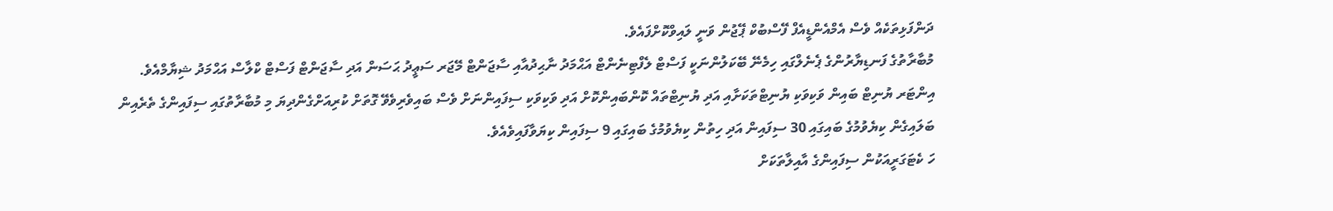ދަންފަޅިތަކެއް ވެސް އެމްއެންޑީއެފް ފޭސްބުކް ޕޭޖުން ވަނީ ލައިވްކޮށްފައެވެ.
މުބާރާތުގެ ފަނޑިޔާރުންގެ ޕެނެލްގައި ހިމެނޭ ބޭކަލުންނަކީ ފަސްޓް ލެފްޓިނެންޓް އަޙްމަދު ނާޙިދުއާއި ސާޖަންޓް މޭޖަރ ސަޢީދު ޙަސަން އަދި ސާޖަންޓް ފަސްޓް ކްލާސް އަޙްމަދު ޝިޔާމްއެވެ.
އިންޓަރ ޔުނިޓް ބައިން ވަކިވަކި ޔުނިޓްތަކަށާއި އަދި ޔުނިޓްތައް ކޮންބައިންކޮށް އަދި ވަކިވަކި ސިފައިންނަށް ވެސް ބައިވެރިވެވޭ ގޮތަށް ކުރިއަށްގެންދިޔަ މި މުބާރާތުގައި ސިފައިންގެ ތެރެއިން ބަލައިގެން ކިޔެވުމުގެ ބައިގައި 30 ސިފައިން އަދި ހިތުން ކިޔެވުމުގެ ބައިގައި 9 ސިފައިން ކިޔަވާފައިވެއެވެ.
ހަ ކެޓަގަރީއަކުން ސިފައިންގެ އާއިލާތަކަށް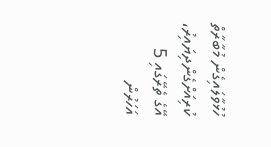ހުޅުވާލައިގެން މުބާރާތް ކުރިއަށްގެންދިޔައިރު، އޭގެ ތެރޭގައި 5 އަހަރުން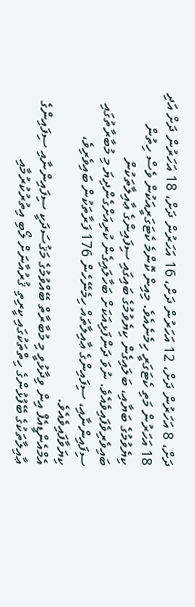ދަށް، 8 އަހަރުން ދަށް، 12 އަހަރުން ދަށް، 16 އަހަރުން ދަށް، 18 އަހަރުން ދަށް އަދި 18 އަހަރުން މަތި ކެޓަގަރީ ހިމެނެއެވެ. މިއިން ކޮންމެ ކެޓަގަރީއަކުން ވެސް ހިތުން ކިޔެވުމުގެ ބަޔާއި، ބަލައިގެން ކިޔެވުމުގެ ބައިގައި ސިފައިންގެ ޢާއިލާތަކުން ބައިވެރިވެފައިވެއެވެ. ނުވަ ދަންފަޅިއަކަށް ބަހާލައިގެން ކުރިއަށްގެންދިޔަ މި މުބާރާތުގައި ސިފައިންނާއި، ސިފައިންގެ ޢާއިލާތައް ހިމެނޭހެން 176 ފަރާތަކުން ބައިވެރިވެ، ކިޔަވާފައިވެއެވެ.
އެމްއެންޑީއެފް އިން ވިދާޅުވީ މި މުބާރާތް ބޭއްވުމުގެ މަޤުސަދަކީ ސިފައިންނާއި ސިފައިންގެ ޢާއިލާތަކުގެ ބޭފުޅުންގެ ހިތްތަކުގައި ކީރިތި ޤުރުއާނަށް ލޯބި އިތުރުކުރުމާއި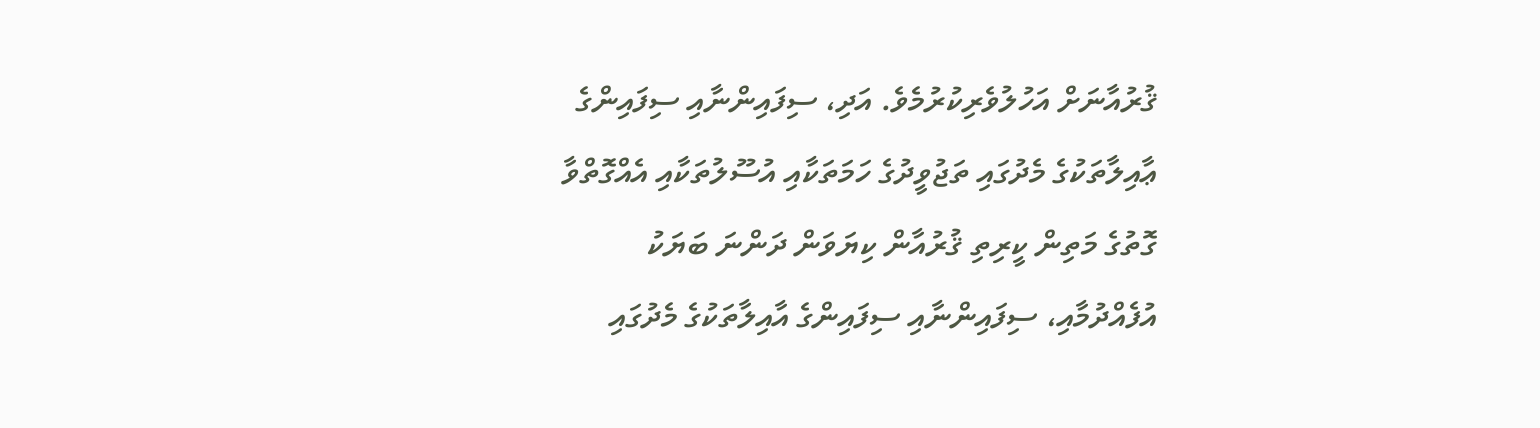ޤުރުއާނަށް އަހުލުވެރިކުރުމެވެ. އަދި، ސިފައިންނާއި ސިފައިންގެ ޢާއިލާތަކުގެ މެދުގައި ތަޖުވީދުގެ ހަމަތަކާއި އުސޫލުތަކާއި އެއްގޮތްވާ ގޮތުގެ މަތިން ކީރިތި ޤުރުއާން ކިޔަވަން ދަންނަ ބަޔަކު އުފެއްދުމާއި، ސިފައިންނާއި ސިފައިންގެ އާއިލާތަކުގެ މެދުގައި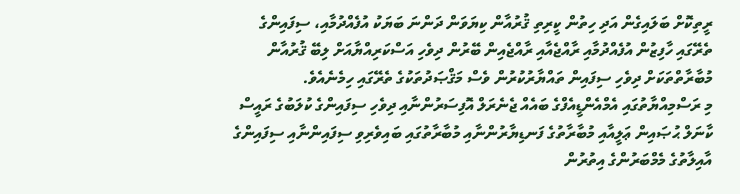ރީތިކޮށް ބަލައިގެން އަދި ހިތުން ކީރިތި ޤުރުއާން ކިޔަވަން ދަންނަ ބަޔަކު އުފެއްދުމާއި، ސިފައިންގެ ތެރޭގައި ހާފިޒުން އުފެއްދުމާއި ރާއްޖެއާއި ރާއްޖެއިން ބޭރުން ދިވެހި އަސްކަރިއްޔާއަށް ލިބޭ ޤުރުއާން މުބާރާތްތަކަށް ދިވެހި ސިފައިން ތައްޔާރުކުރުން ވެސް މަޤްޞަދުތަކުގެ ތެރޭގައި ހިމެނެއެވެ.
މި ރަސްމިއްޔާތުގައި އެމްއެންޑީއެފްގެ ބައެއް ޖެނެރަލް އޮފިސަރުންނާއި ދިވެހި ސިފައިންގެ ކުލަބުގެ ރައީސް ކާނަލް ޙުޞައިން ޢަލީއާއި މުބާރާތުގެ ފަނޑިޔާރުންނާއި މުބާރާތުގައި ބައިވެރިވި ސިފައިންނާއި ސިފައިންގެ އާއިލާތުގެ މެމްބަރުންގެ އިތުރުން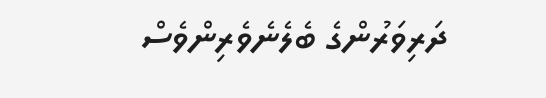ދަރިވަރުންގެ ބެލެނެވެރިންވެސް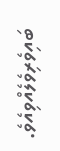ބައިވެރިވެލެއްވިއެވެ.